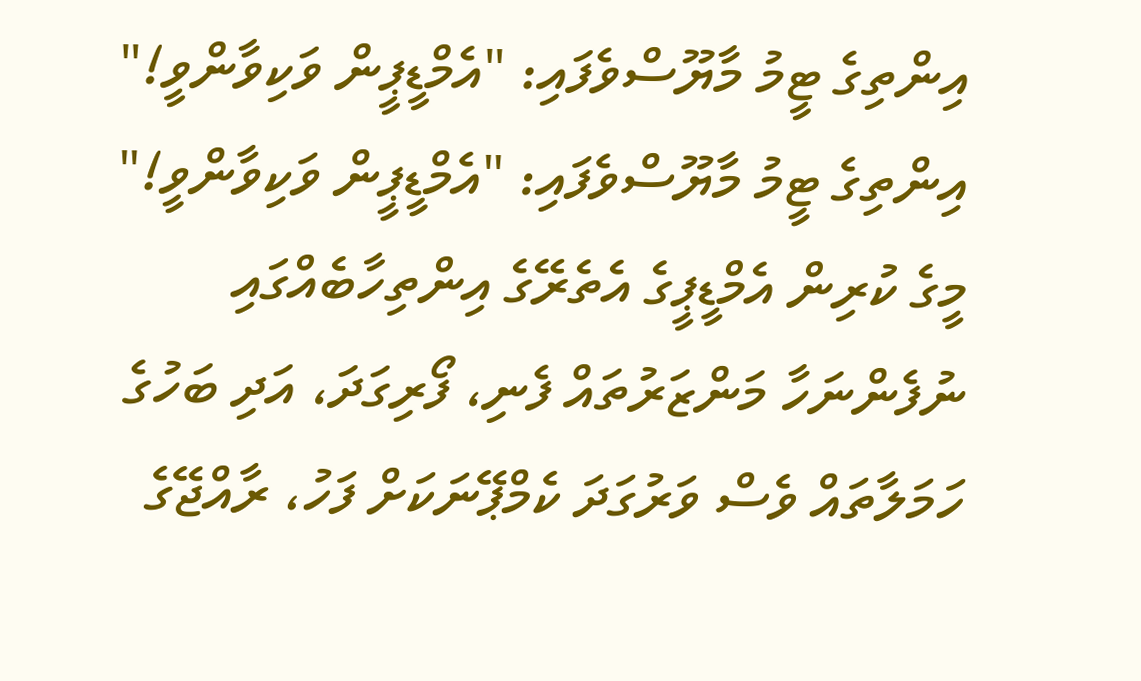އިންތިގެ ޓީމު މާޔޫސްވެފައި: "އެމްޑީޕީން ވަކިވާންވީ!"
އިންތިގެ ޓީމު މާޔޫސްވެފައި: "އެމްޑީޕީން ވަކިވާންވީ!"
މީގެ ކުރިން އެމްޑީޕީގެ އެތެރޭގެ އިންތިހާބެއްގައި ނުފެންނަހާ މަންޒަރުތައް ފެނި، ފޯރިގަދަ، އަދި ބަހުގެ ހަމަލާތައް ވެސް ވަރުގަދަ ކެމްޕޭނަކަށް ފަހު، ރާއްޖޭގެ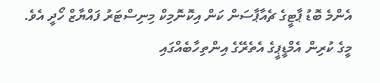އެންމެ ބޮޑު ޕާޓީގެ ޗެއާޕާސަން ކަން އިކޮނޮމިކް މިނިސްޓަރު ފައްޔާޒް ހޯދީ އެވެ.
މީގެ ކުރިން އެމްޑީޕީގެ އެތެރޭގެ އިންތިހާބެއްގައި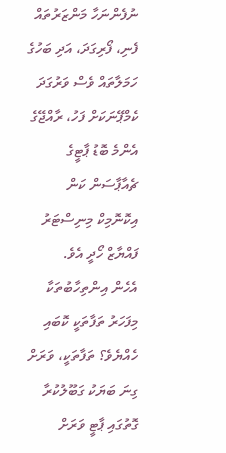ނުފެންނަހާ މަންޒަރުތައް ފެނި، ފޯރިގަދަ، އަދި ބަހުގެ ހަމަލާތައް ވެސް ވަރުގަދަ ކެމްޕޭނަކަށް ފަހު، ރާއްޖޭގެ އެންމެ ބޮޑު ޕާޓީގެ ޗެއާޕާސަން ކަން އިކޮނޮމިކް މިނިސްޓަރު ފައްޔާޒް ހޯދީ އެވެ.
އެހެން އިންތިހާބުތަކާ މިފަހަރު ތަފާތަކީ ކޮބައި ހެއްޔެވެ؟ ތަފާތަކީ، ވަރަށް ގިނަ ބަޔަކު ގަބޫލުކުރާ ގޮތުގައި ޕާޓީ ވަރަށް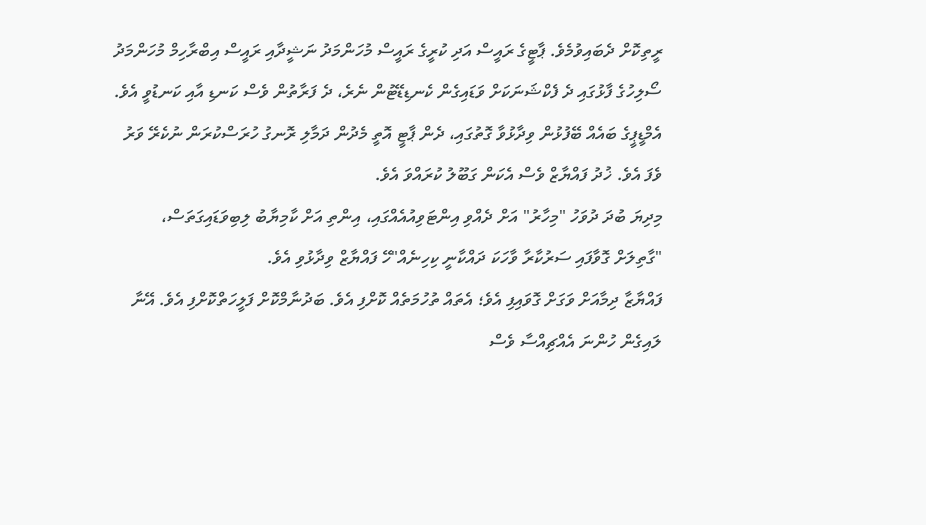ރީތިކޮށް ދެބައިވުމެވެ. ޕާޓީގެ ރައީސް އަދި ކުރީގެ ރައީސް މުހަންމަދު ނަޝީދާއި ރައީސް އިބްރާހިމް މުހަންމަދު ސޯލިހުގެ ފާޅުގައި ދެ ފެކްޝަނަކަށް ވަޑައިގެން ކެނޑިޑޭޓުން ނެރެ، ދެ ފަރާތުން ވެސް ކަނޑި އާއި ކަނޑުވީ އެވެ. އެމްޑީޕީގެ ބައެއް ބޭފުޅުން ވިދާޅުވާ ގޮތުގައި، ދެން ޕާޓީ އޮތީ މެދުން ދަމާލި ރޮނގު ހުރަސްކުރަން ނުކެރޭ ވަރު ވެފަ އެވެ. ޚުދު ފައްޔާޒް ވެސް އެކަން ގަބޫލު ކުރައްވަ އެވެ.
މިދިޔަ ބުދަ ދުވަހު "މިހާރު" އަށް ދެއްވި އިންޓަވިއުއެއްގައި، އިންތި އަށް ކާމިޔާބު ލިބިވަޑައިގަތަސް، "ގާތިލަށް ގޮވާފައި ސަރުކާރާ ވާހަކަ ދައްކާނީ ކިހިނެއް"ހޭ ފައްޔާޒް ވިދާޅުވި އެވެ.
ފައްޔާޒާ ދިމާއަށް ވަގަށް ގޮވައިފި އެވެ؛ އެތައް ތުހުމަތެއް ކޮށްފި އެވެ. ބަދުނާމްކޮށް ފަލީހަތްކޮށްފި އެވެ. އޭނާ ލައިގެން ހުންނަ އެއްޗިއްސާ ވެސް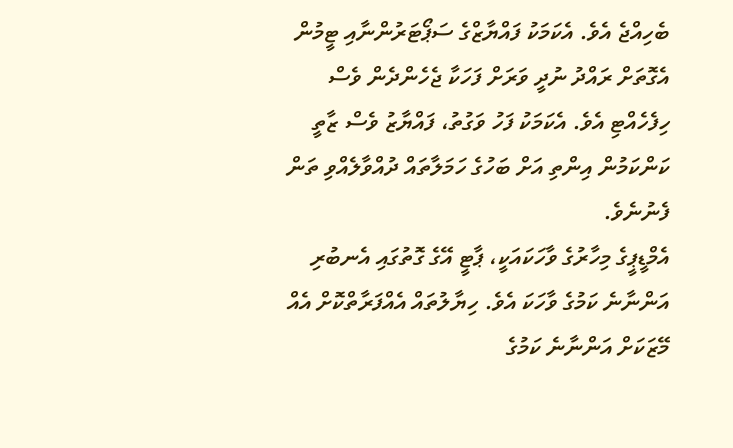ބެހިއްޖެ އެވެ. އެކަމަކު ފައްޔާޒްގެ ސަޕޯޓަރުންނާއި ޓީމުން އެގޮތަށް ރައްދު ނުދީ ވަރަށް ފަހަކާ ޖެހެންދެން ވެސް ހިފެހެއްޓި އެވެ. އެކަމަކު ފަހު ވަގުތު، ފައްޔާޒު ވެސް ޒާތީ ކަންކަމުން އިންތި އަށް ބަހުގެ ހަމަލާތައް ދުއްވާލެއްވި ތަން ފެނުނެވެ.
އެމްޑީޕީގެ މިހާރުގެ ވާހަކައަކީ، ޕާޓީ އޭގެ ގޮތުގައި އެނބުރި އަންނާނެ ކަމުގެ ވާހަކަ އެވެ. ހިޔާލުތައް އެއްފަރާތްކޮށް އެއް މޭޒަކަށް އަންނާނެ ކަމުގެ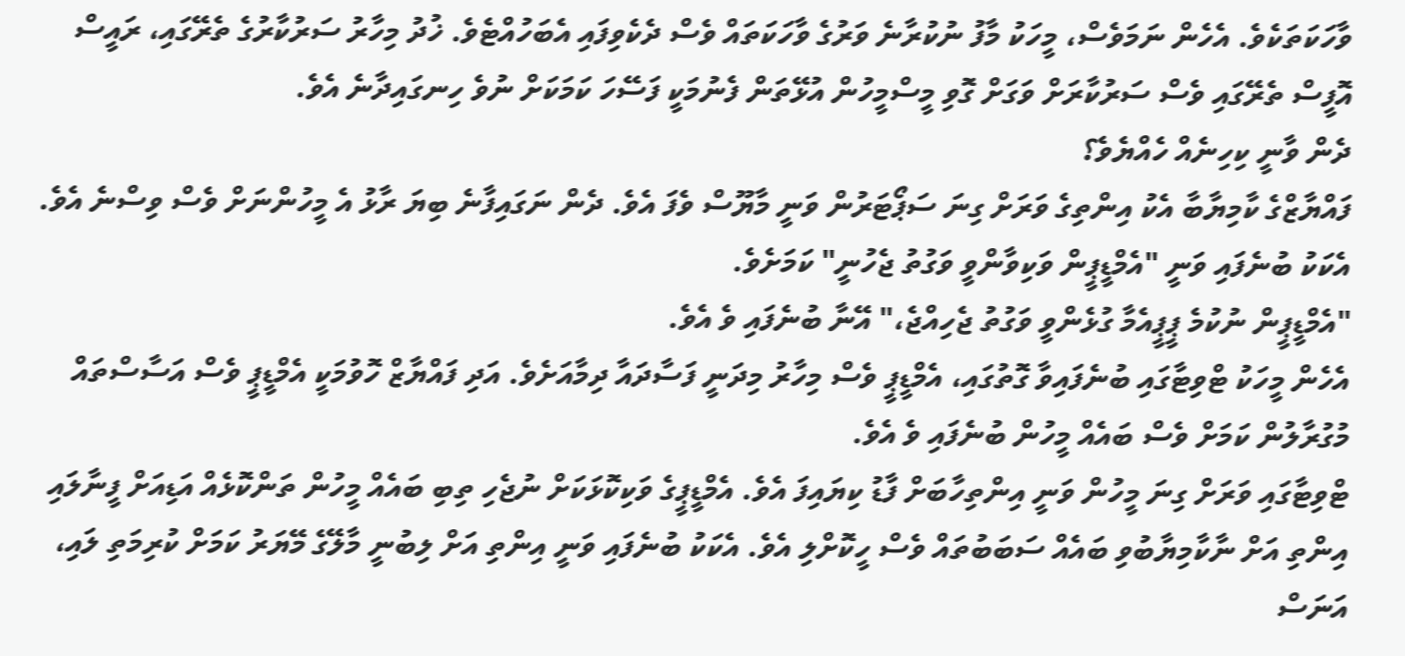ވާހަކަތަކެވެ. އެހެން ނަމަވެސް، މީހަކު މާފު ނުކުރާނެ ވަރުގެ ވާހަކަތައް ވެސް ދެކެވިފައި އެބަހުއްޓެވެ. ޚުދު މިހާރު ސަރުކާރުގެ ތެރޭގައި، ރައީސް އޮފީސް ތެރޭގައި ވެސް ސަރުކާރަށް ވަގަށް ގޮވި މީސްމީހުން އުޅޭތަން ފެނުމަކީ ފަސޭހަ ކަމަކަށް ނުވެ ހިނގައިދާނެ އެވެ.
ދެން ވާނީ ކިހިނެއް ހެއްޔެވެ؟
ފައްޔާޒްގެ ކާމިޔާބާ އެކު އިންތިގެ ވަރަށް ގިނަ ސަޕޯޓަރުން ވަނީ މާޔޫސް ވެފަ އެވެ. ދެން ނަގައިފާނެ ބިޔަ ރާޅު އެ މީހުންނަށް ވެސް ވިސްނެ އެވެ. އެކަކު ބުނެފައި ވަނީ "އެމްޑީޕީން ވަކިވާންވީ ވަގުތު ޖެހުނީ" ކަމަށެވެ.
"އެމްޑީޕީން ނުކުމެ ޕީޕީއެމާ ގުޅެންވީ ވަގުތު ޖެހިއްޖެ،" އޭނާ ބުނެފައި ވެ އެވެ.
އެހެން މީހަކު ޓްވިޓާގައި ބުނެފައިވާ ގޮތުގައި، އެމްޑީޕީ ވެސް މިހާރު މިދަނީ ފަސާދައާ ދިމާއަށެވެ. އަދި ފައްޔާޒް ހޮވުމަކީ އެމްޑީޕީ ވެސް އަސާސްތައް މުގުރާލުން ކަމަށް ވެސް ބައެއް މީހުން ބުނެފައި ވެ އެވެ.
ޓްވިޓާގައި ވަރަށް ގިނަ މީހުން ވަނީ އިންތިހާބަށް ފާޑު ކިޔައިފަ އެވެ. އެމްޑީޕީގެ ވަކިކޮޅަކަށް ނުޖެހި ތިބި ބައެއް މީހުން ތަންކޮޅެއް އަޑިއަށް ފީނާލައި އިންތި އަށް ނާކާމިޔާބުވި ބައެއް ސަބަބުތައް ވެސް ހީކޮށްލި އެވެ. އެކަކު ބުނެފައި ވަނީ އިންތި އަށް ލިބުނީ މާލޭގެ މޭޔަރު ކަމަށް ކުރިމަތި ލައި، އަނަސް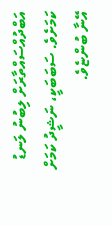އަބްދުއްސައްތާރަށް ލިބުނު ލަނޑު ކަމަށެވެ. ސަބަބަކީ، ނަޝީދު ކަމަށް އޭނާ ބުންޏެވެ.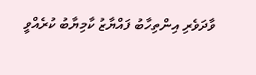ވާދަވެރި އިންތިހާބު ފައްޔާޒު ކާމިޔާބު ކުރެއްވީ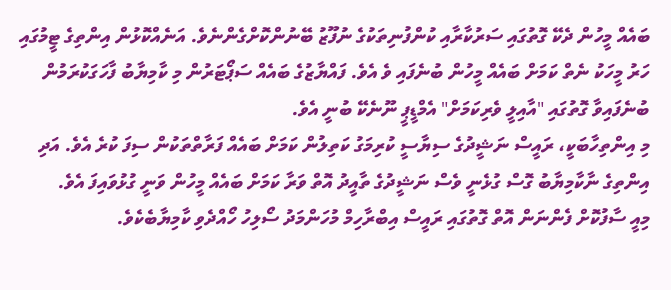ބައެއް މީހުން ދެކޭ ގޮތުގައި ސަރުކާރާއި ކުންފުނިތަކުގެ ނުފޫޒު ބޭނުންކޮށްގެންނެވެ. އަނެއްކޮޅުން އިންތިގެ ޓީމުގައި ހަރު މީހަކު ނެތް ކަމަށް ބައެއް މީހުން ބުނެފައި ވެ އެވެ. ފައްޔާޒުގެ ބައެއް ސަޕޯޓަރުން މި ކާމިޔާބު ފާހަގަކުރަމުން ބުނެފައިވާ ގޮތުގައި "އާއިލީ ވެރިކަމަށް" އެމްޑީޕީ ނޫނެކޭ ބުނީ އެވެ.
މި އިންތިހާބަކީ، ރައީސް ނަޝީދުގެ ސިޔާސީ ކުރިމަގު ކަތިލުން ކަމަށް ބައެއް ފަރާތްތަކުން ސިފަ ކުރެ އެވެ. އަދި އިންތިގެ ނާކާމިޔާބު ގޮސް ގުޅެނީ ވެސް ނަޝީދުގެ ތާއީދު އޮތް ވަރާ ކަމަށް ބައެއް މީހުން ވަނީ ގުޅުވައިފަ އެވެ.
މިއީ ސާފުކޮށް ފެންނަން އޮތް ގޮތުގައި ރައީސް އިބްރާހިމް މުހަންމަދު ސޯލިހު ހޯއްދެވި ކާމިޔާބެކެވެ.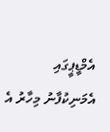އެމްޑީޕީގައި އެމަނިކުފާނު މިހާރު އެ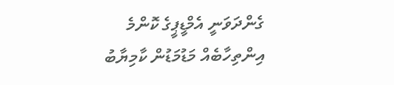ގެންދަވަނީ އެމްޑީޕީގެ ކޮންމެ އިންތިހާބެއް މަޑުމަޑުން ކާމިޔާބު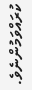ކުރައްވަމުންނެވެ.